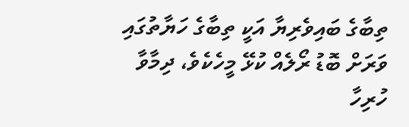ތިބާގެ ބައިވެރިޔާ އަކީ ތިބާގެ ހަޔާތުގައި ވަރަށް ބޮޑު ރޯލެއް ކުޅޭ މީހެކެވެ، ދިމާވާ ހުރިހާ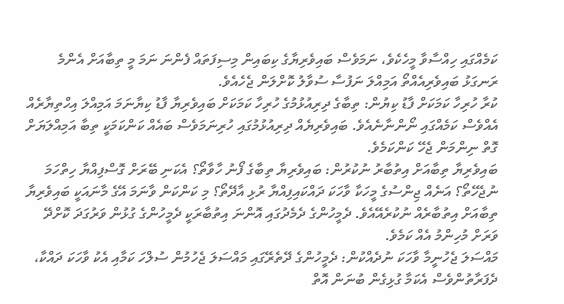ކަމެއްގައި ހިއްސާވާ މީހެކެވެ، ނަމަވެސް ބައިވެރިޔާގެ ކިބައިން މިސިފަތައް ފެންނަ ނަމަ މީ ތިބާއަށް އެންމެ ރަނގަޅު ބައިވެރިއެއްތޯ އަމިއްލަ ނަފުސާ ސުވާލު ކޮށްލަން ޖެހެއެވެ.
ކުރާ ހުރިހާ ކަމަކަށް ފާޑު ކިޔުން: ތިބާގެ ދިރިއުޅުމުގެ ހުރިހާ ކަމަކަށް ބައިވެރިޔާ ފާޑު ކިޔާނަމަ އަމިއްލަ އިހްތިޔާރެއް އެއްވެސް ކަމެއްގައި ނޯންނާނެއެވެ. ބައިވެރިޔެއް ދިރިއުޅުމުގައި ހުރިނަމަވެސް ބައެއް ކަންކަމަކީ ތިބާ އަމިއްލަޔަށް ގޮތް ނިންމަން ޖެހޭ ކަންކަމެވެ.
ބައިވެރިޔާ ތިބާއަށް އިތުބާރު ނުކުރުން: ބައިވެރިޔާ ތިބާގެ ފޯނު ހާވާތޯ؟ އެކަނި ބޭރަށް ގޮސްފިއްޔާ ހިތްހަމަ ނުޖެހޭތޯ؟ އަނެއް ޖިންސުގެ މީހަކާ ވާހަކަ ދައްކައިފިއްޔާ ރުޅި އާދޭތޯ؟ މި ކަންކަން ވާނަމަ އޭގެ މާނައަކީ ބައިވެރިޔާ ތިބާއަށް އިތުބާރެއް ނުކުރެއޭއެވެ. ދެމީހުންގެ ދެމެދުގައި އޮންނަ އިތުބާރަކީ ދެމީހުންގެ ގުޅުން ވަރުގަދަ ކޮށްދޭ ވަރަށް މުހިންމު އެއް ކަމެވެ.
މައްސަލަ ޖެހުނީމާ ވާހަކަ ނުދެއްކުން: ދެމީހުންގެ ދޭތެރޭގައި މައްސަލަ ޖެހުމުން ސުލްހަ ކަމާއި އެކު ވާހަކަ ދައްކާ، ދެފަރާތުންވެސް އެކަމާ ގުޅިގެން ބުނަން އޮތް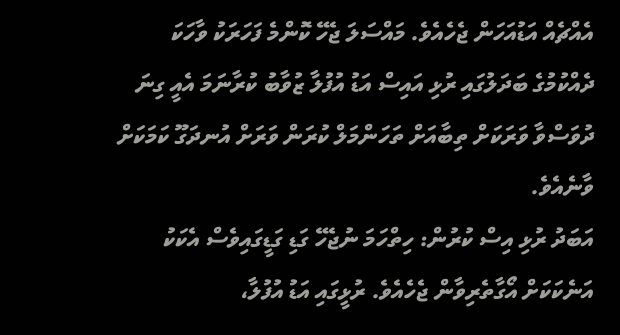އެއްޗެއް އަޑުއަހަން ޖެހެއެވެ. މައްސަލަ ޖެހޭ ކޮންމެ ފަހަރަކު ވާހަކަ ދެއްކުމުގެ ބަދަލުގައި ރުޅި އައިސް އަޑު އުފުލާ ޒުވާބު ކުރާނަމަ އެއީ ގިނަ ދުވަސްވާ ވަރަކަށް ތިބާއަށް ތަހަންމަލް ކުރަން ވަރަށް އުނދަގޫ ކަމަކަށް ވާނެއެވެ.
އަބަދު ރުޅި އިސް ކުރުން: ހިތްހަމަ ނުޖެހޭ ގަޑި ގަޑީގައިވެސް އެކަކު އަނެކަކަށް އޯގާތެރިވާން ޖެހެއެވެ. ރުޅީގައި އަޑު އުފުލާ،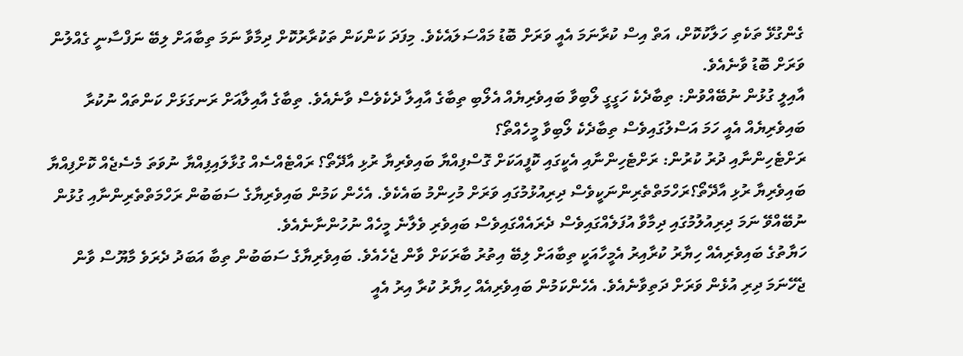ގެންގުޅޭ ތަކެތި ހަލާކުކޮށް، އަތް އިސް ކުރާނަމަ އެއީ ވަރަށް ބޮޑު މައްސަލައެކެވެ. މިފަދަ ކަންކަން ތަކުރާރުކޮށް ދިމާވާ ނަމަ ތިބާއަށް ލިބޭ ނަފްސާނީ ގެއްލުން ވަރަށް ބޮޑު ވާނެއެވެ.
އާއިލީ ގުޅުން ނުބޭއްވުން: ތިބާދެކެ ހަގީގީ ލޯބިވާ ބައިވެރިޔެއް އެލޯބި ތިބާގެ އާއިލާ ދެކެވެސް ވާނެއެވެ. ތިބާގެ އާއިލާއަށް ރަނގަޅަށް ކަންތައް ނުކުރާ ބައިވެރިޔެއް އެއީ ހަމަ އަސްލުގައިވެސް ތިބާދެކެ ލޯބިވާ މީހެއްތޯ؟
ރަށްޓެހިންނާއި ދުރު ކުރުން: ރަށްޓެހިންނާއި އެކީގައި ކޮފީއަކަށް ގޮސްފިއްޔާ ބައިވެރިޔާ ރުޅި އާދޭތޯ؟ ރައްޓެއްސެއް ގުޅާލައިފިއްޔާ ނުވަތަ މެސެޖެއް ކޮށްފިއްޔާ ބައިވެރިޔާ ރުޅި އާދޭތޯ؟ރަހްމަތްތެރިންނަކީވެސް ދިރިއުޅުމުގައި ވަރަށް މުހިންމު ބައެކެވެ. އެހެން ކަމުން ބައިވެރިޔާގެ ސަބަބުން ރަހްމަތްތެރިންނާއި ގުޅުން ނުބޭއްވޭ ނަމަ ދިރިއުލުމުގައި ދިމާވާ އުފަލެއްގައިވެސް ދެރައެއްގައިވެސް ބައިވެރި ވެލާނެ މީހެއް ނުހުންނާނެއެވެ.
ހަޔާތުގެ ބައިވެރިއެއް ހިޔާރު ކުރާއިރު އެމީހާއަކީ ތިބާއަށް ލިބޭ އިތުރު ބާރަކަށް ވާން ޖެހެއެވެ. ބައިވެރިޔާގެ ސަބަބުން ތިބާ އަބަދު ދެރަވެ މާޔޫސް ވާން ޖެހޭނަމަ ދިރި އުޅެން ވަރަށް ދަތިވާނެއެވެ. އެހެންކަމުން ބައިވެރިއެއް ހިޔާރު ކުރާ އިރު އެއީ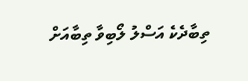ތިބާދެކެ އަސްލު ލޯބިވާ ތިބާއަށް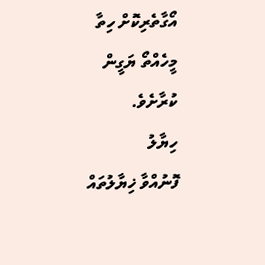އޯގާތެރިކޮށް ހިތާ މީހެއްތޯ ޔަގީން ކުރާށެވެ.
ހިޔާލު
ފޮނުއްވާ ޚިޔާލުތައް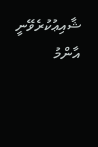ޝާއިޢުކުރެވޭނީ އާންމު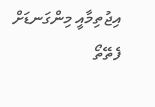އިޖުތިމާއީ މިންގަނޑަށް ފެތޭތޯ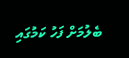ބެލުމަށް ފަހު ކަމުގައި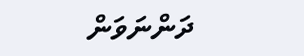ދަންނަވަން